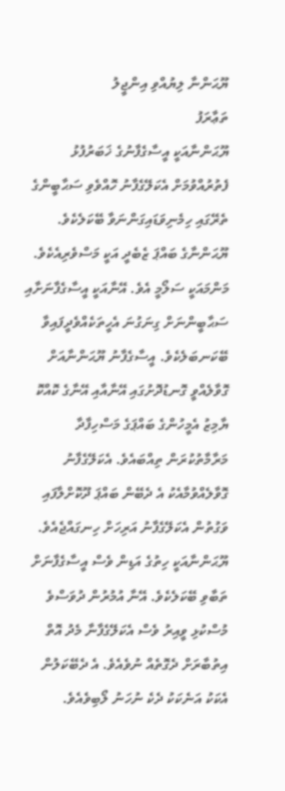ޔޫޙަންނާ ލިޔުއްވި އިންޖީލު
ތަޢާރަފު
ޔޫޙަންނާއަކީ އީސާގެފާނުގެ ޚަބަރުފުޅު ފެތުރުއްވުމަށް އެކަލޭގެފާނު ހޮއްވެވި ސަޙާބީންގެ ތެރޭގައި ހިމެނިވަޑައިގަންނަވާ ބޭކަލެކެވެ. ޔޫޙަންނާގެ ބައްޕަ ޒެބެދީ އަކީ މަސްވެރިއެކެވެ. މަންމައަކީ ސަލޯމީ އެވެ. އޭނާއަކީ އީސާގެފާނަށާއި ސަޙާބީންނަށް ގިނަގުނަ އެހީތަކެއްވެދީފައިވާ ބޭކަނބަލެކެވެ. އީސާގެފާނު ޔޫޙަންނާއަށް ގޮވާލެއްވީ ގޮނޑުދޮށުގައި އޭނާއާއި އޭނާގެ ކޮއްކޮ ޔާމިޒު އެމީހުންގެ ބައްޕަގެ މަސްހިފާދާ މަރާމާތުކުރަން ތިއްބައެވެ. އެކަލޭގެފާނު ގޮވާލެއްވުމާއެކު އެ ދެބޭން ބައްޕަ ދޫކޮށްލާފައި ވަގުތުން އެކަލޭގެފާނު އަރިހަށް ހިނގައްޖެއެވެ.
ޔޫޙަންނާއަކީ ހިތުގެ އަޑިން ވެސް އީސާގެފާނަށް ތަބާވި ބޭކަލެކެވެ. އޭނާ އުމުރުން ދުވަސްވެ މުސްކުޅި ވީއިރު ވެސް އެކަލޭގެފާނާ މެދު އޮތް އިތުބާރަށް ދެގޮތެއް ނުވެއެވެ. އެ ދެބޭކަލުން އެކަކު އަނެކަކު ދެކެ ނުހަނު ލޯބިވެއެވެ.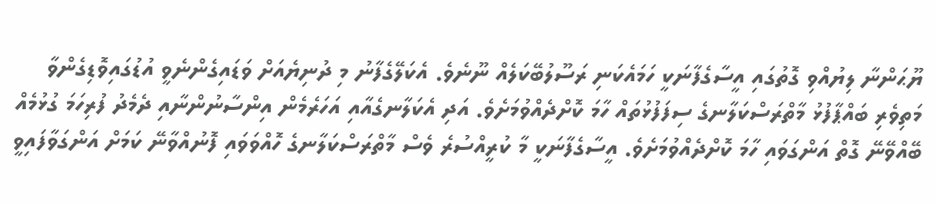ޔޫޙަންނާ ލިޔުއްވި ގޮތުގައި އީސާގެފާނަކީ ހަމައެކަނި ރަސޫލުބޭކަލެއް ނޫނެވެ. އެކަލޭގެފާނު މި ދުނިޔެއަށް ވަޑައިގެންނެވީ އުޑުގައިވޮޑިގެންވާ މަތިވެރި ބައްޕާފުޅު މާތްރަސްކަލާނގެ ސިފަފުޅުތައް ހާމަ ކޮށްދެއްވުމަށެވެ. އަދި އެކަލާނގެއާއި އަހަރެމެން އިންސާނުންނާއި ދެމެދު ފުރިހަމަ ގުޅުމެއް ބޭއްވޭނޭ ގޮތް އަންގަވައި ހާމަ ކޮށްދެއްވުމަށެވެ. އީސާގެފާނަކީ މާ ކުރީއްސުރެ ވެސް މާތްރަސްކަލާނގެ ހޮއްވަވައި ފޮނުއްވާނޭ ކަމަށް އަންގަވާފައިވީ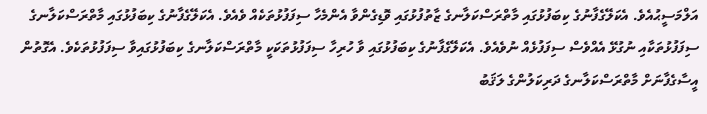އަލްމަސީޙުއެވެ. އެކަލޭގެފާނުގެ ކިބަފުޅުގައި މާތްރަސްކަލާނގެ ޒާތުފުޅުގައި ވޮޑިގެންވާ އެންމެހާ ސިފަފުޅުތަކެއް ވެއެވެ. އެކަލޭގެފާނުގެ ކިބަފުޅުގައި މާތްރަސްކަލާނގެ ސިފަފުޅުތަކާއި ނުގުޅޭ އެއްވެސް ސިފަފުޅެއް ނުވެއެވެ. އެކަލޭގެފާނުގެ ކިބަފުޅުގައި ވާ ހުރިހާ ސިފަފުޅުތަކަކީ މާތްރަސްކަލާނގެ ކިބަފުޅުގައިވާ ސިފަފުޅުތަކެވެ. އެގޮތުން އީސާގެފާނަށް މާތްރަސްކަލާނގެ ދަރިކަލުންގެ ލަޤަބު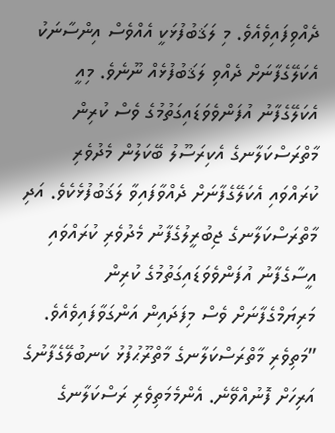ދެއްވިފައިވެއެވެ. މި ލަޤަބުފުޅަކީ އެއްވެސް އިންސާނަކު އެކަލޭގެފާނަށް ދެއްވި ލަޤަބުފުޅެއް ނޫނެވެ. މިއީ އެކަލޭގެފާނު އުފަންވެވަޑައިގަތުމުގެ ވެސް ކުރިން މާތްރަސްކަލާނގެ އެކިރަސޫލު ބޭކަލުން މެދުވެރި ކުރައްވައި އެކަލޭގެފާނަށް ދެއްވާފައިވާ ލަޤަބުފުޅެކެވެ. އަދި މާތްރަސްކަލާނގެ ޖިބުރީލުގެފާނު މެދުވެރި ކުރައްވައި އީސާގެފާނު އުފަންވެވަޑައިގަތުމުގެ ކުރިން މަރިޔަމްގެފާނަށް ވެސް މިފަދައިން އަންގަވާފައިވެއެވެ. ”މަތިވެރި މާތްރަސްކަލާނގެ މާތްރޫޙުފުޅު ކަނބުލޭގެފާނުގެ އަރިހަށް ފޮނުއްވޭނެ. އެންމެމަތިވެރި ރަސްކަލާނގެ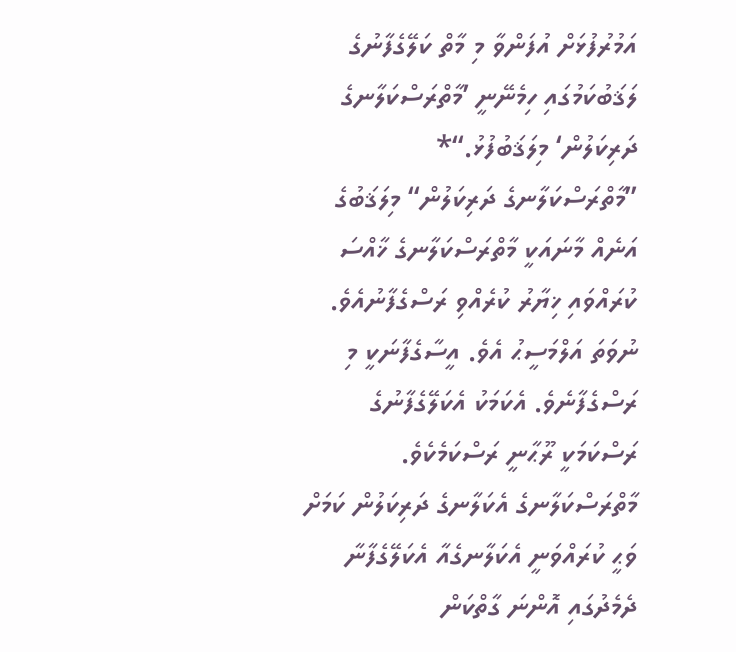އަމުރުފުޅަށް އުފަންވާ މި މާތް ކަލޭގެފާނުގެ ލަޤަބުކަމުގައި ހިމެނޭނީ ’މާތްރަސްކަލާނގެ ދަރިކަލުން‘ މިލަޤަބުފުޅު.“*
”މާތްރަސްކަލާނގެ ދަރިކަލުން“ މިލަޤަބުގެ އަނެއް މާނައަކީ މާތްރަސްކަލާނގެ ޚާއްސަ ކުރައްވައި ޚިޔާރު ކުރެއްވި ރަސްގެފާނުއެވެ. ނުވަތަ އަލްމަސީޙު އެވެ. އީސާގެފާނަކީ މި ރަސްގެފާނެވެ. އެކަމަކު އެކަލޭގެފާނުގެ ރަސްކަމަކީ ރޫޙާނީ ރަސްކަމެކެވެ. މާތްރަސްކަލާނގެ އެކަލާނގެ ދަރިކަލުން ކަމަށް ވަޙީ ކުރައްވަނީ އެކަލާނގެއާ އެކަލޭގެފާނާ ދެމެދުގައި އޮންނަ ގާތްކަން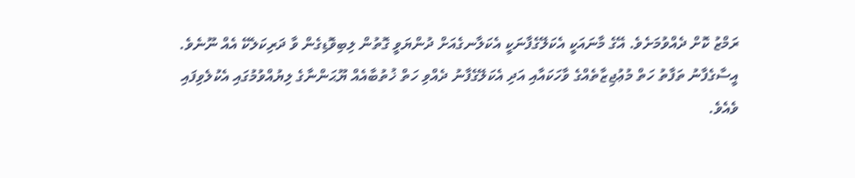ރަމްޒު ކޮށް ދެއްވުމަށެވެ. އޭގެ މާނައަކީ އެކަލޭގެފާނަކީ އެކަލާނގެއަށް ދުންޔަވީ ގޮތުން ލިބިވޮޑިގެން ވާ ދަރިކަލެކޭ އެއް ނޫނެވެ.
އީސާގެފާނު ތަފާތު ހަތް މުޢުޖިޒާތެއްގެ ވާހަކައާއި އަދި އެކަލޭގެފާނު ދެއްވި ހަތް ޚުތުބާއެއް ޔޫޙަންނާގެ ލިޔުއްވުމުގައި އެކުލެވިފައި ވެއެވެ.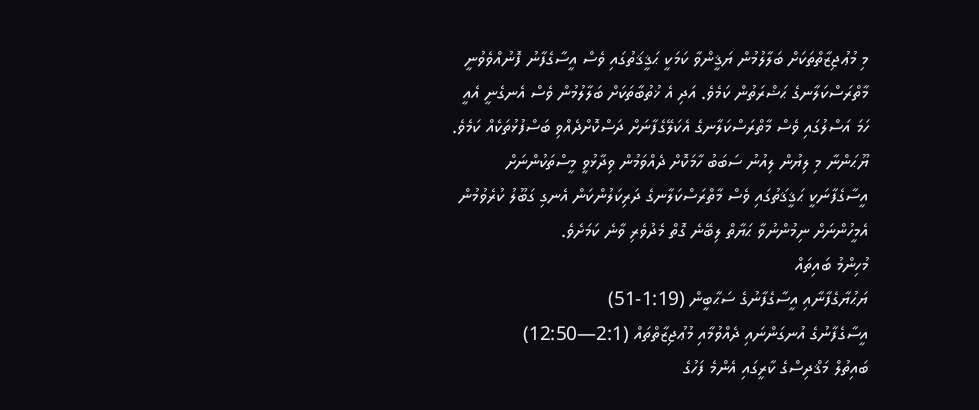މި މުޢުޖިޒާތްތަކަށް ބަލާލުމުން ޔަޤީންވާ ކަމަކީ ޙަޤީޤަތުގައި ވެސް އީސާގެފާނު ފޮނުއްވެވުނީ މާތްރަސްކަލާނގެ ޙަޟްރަތުން ކަމެވެ. އަދި އެ ޚުތުބާތަކަށް ބަލާލުމުން ވެސް އެނގެނީ އެއީ ހަމަ އަސްލުގައި ވެސް މާތްރަސްކަލާނގެ އެކަލޭގެފާނަށް ދަސްކޮށްދެއްވި ބަސްފުޅުތަކެއް ކަމެވެ.
ޔޫޙަންނާ މި ލިޔުން ލިއުނު ސަބަބު ހާމަކޮށް ދެއްވަމުން ވިދާޅުވީ މީސްތަކުންނަށް އީސާގެފާނަކީ ޙަޤީޤަތުގައި ވެސް މާތްރަސްކަލާނގެ ދަރިކަލުންކަން އެނގި ގަބޫލު ކުރެވުމުން އެމީހުންނަށް ނިމުންނުވާ ޙަޔާތް ލިބޭނެ ގޮތް މެދުވެރި ވާނެ ކަމަށެވެ.
މުހިންމު ބައިތައް
ޔަޙުޔާގެފާނާއި އީސާގެފާނުގެ ސަޙާބީން (1:19-51)
އީސާގެފާނުގެ އުނގަންނައި ދެއްވުމާއި މުޢުޖިޒާތްތައް (2:1—12:50)
ބައިތުލް މަޤްދިސްގެ ކާރީގައި އެންމެ ފަހުގެ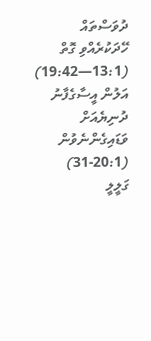ދުވަސްތައް ހޭދަކުރެއްވި ގޮތް (13:1—19:42)
އަލުން އީސާގެފާނު ދުނިޔެއަށް ވަޑައިގެންނެވުން (20:1-31)
ގަލީލީ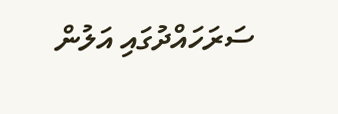ސަރަހައްދުގައި އަލުން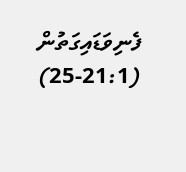ފެނިވަޑައިގަތުން (21:1-25)